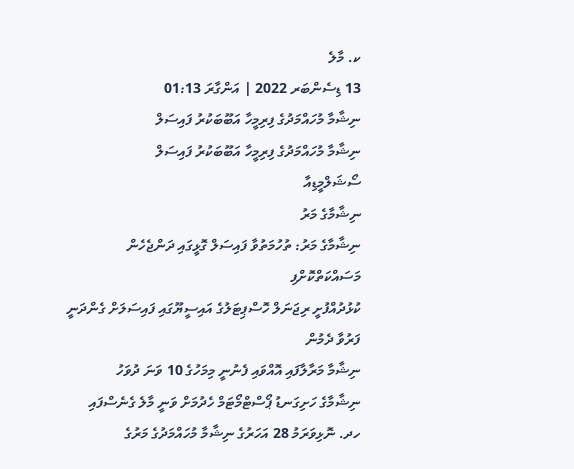ކ. މާލެ
13 ޑިސެންބަރ 2022 | އަންގާރަ 01:13
ނިޝާމާ މުހައްމަދުގެ ފިރިމީހާ އަބޫބަކުރު ފައިސަލް
ނިޝާމާ މުހައްމަދުގެ ފިރިމީހާ އަބޫބަކުރު ފައިސަލް
ސޯޝަލްމީޑިއާ
ނިޝާމާގެ މަރު
ނިޝާމާގެ މަރު: ތުހުމަތުވާ ފައިސަލް ގޮޅީގައި ދަންޖެހެން މަސައްކަތްކޮށްފި
ކުޅުދުއްފުށީ ރިޖަނަލް ހޮސްޕިޓަލުގެ އައިސީޔޫގައި ފައިސަލަށް ގެންދަނީ ފަރުވާ ދެމުން
ނިޝާމާ މަރާލާފައި އޮއްވައި ފެނުނީ މިމަހުގެ 10 ވަނަ ދުވަހު
ނިޝާމާގެ ހަށިގަނޑު ޕޯސްޓްމޯޓަމް ހެދުމަށް ވަނީ މާލެ ގެނެސްފައި
ހދ. ނޮޅިވަރަމު 28 އަހަރުގެ ނިޝާމާ މުހައްމަދުގެ މަރުގެ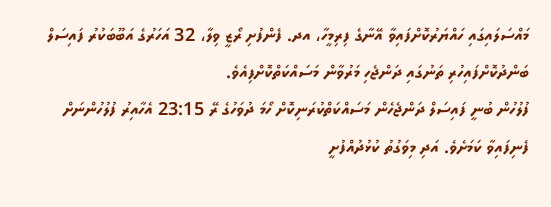މައްސަލައިގައި ހައްޔަރުކޮށްފައިވާ އޭނާގެ ފިރިމީހާ، އދ. ފެންފުށި ރޯޒީ ވިލާ، 32 އަހަރުގެ އަބޫބަކުރު ފައިސަލް ބަންދުކޮށްފައިހުރި ތަނުގައި ދަންޖެހި މަރުވާން މަސައްކަތްކޮށްފިއެވެ.
ފުލުހުން ބުނީ ފައިސަލް ދަންޖެހެން މަސައްކަތްކުރަނިކޮށް ހޯމަ ދުވަހުގެ ރޭ 23:15 އެހާއިރު ފުލުހުންނަށް ފެނިފައިވާ ކަމަށެވެ. އަދި މިވަގުތު ކުޅުދުއްފުށީ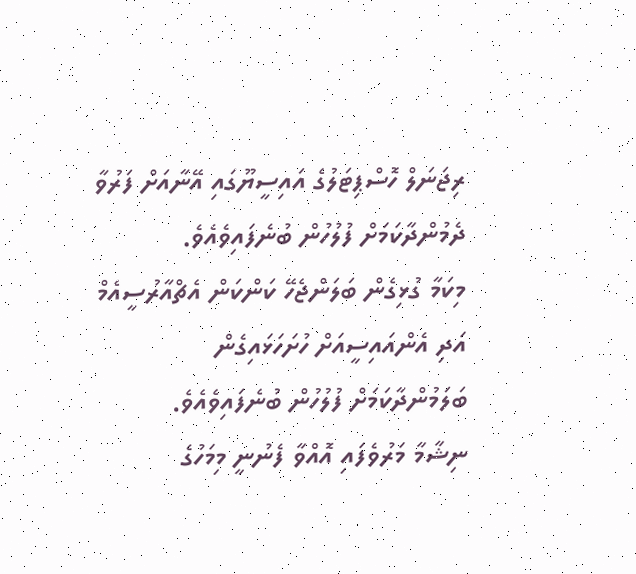ރިޖަނަލް ހޮސްޕިޓަލުގެ އައިސީޔޫގައި އޭނާއަށް ފަރުވާ ދެމުންދާކަމަށް ފުލުހުން ބުނެފައިވެއެވެ.
މިކަމާ ގުޅިގެން ބަލަންޖެހޭ ކަންކަން އެޗްއާރުސީއެމް އަދި އެންއައިސީއަށް ހުށަހަޅައިގެން ބަލަމުންދާކަމަށް ފުލުހުން ބުނެފައިވެއެވެ.
ނިޝާމާ މަރުވެފައި އޮއްވާ ފެނުނީ މިމަހުގެ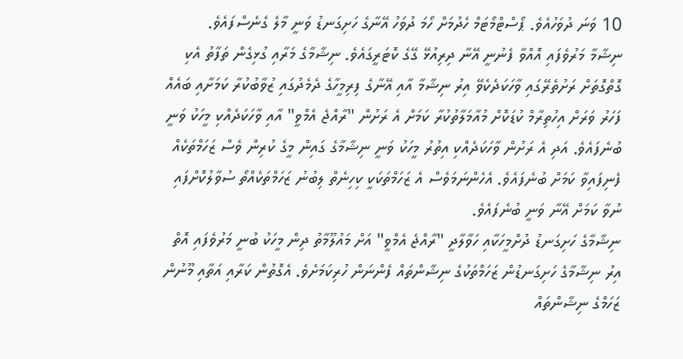10 ވަނަ ދުވަހުއެވެ. ޕޯސްޓްމޯޓަމް ހެދުމަށް ހޯމަ ދުވަހު އޭނާގެ ހަށިގަނޑު ވަނީ މާލެ ގެނެސްފައެވެ.
ނިޝާމާ މަރުވެފައި އޮއްވާ ފެނުނީ އޭނާ ދިރިއުޅޭ ގޭގެ ކޮޓަރީގައެވެ. ނިޝާމާގެ މަރާއި ގުޅިގެން ތަފާތު އެކި ގޮތްގޮތަށް ރަށުތެރޭގައި ވާހަކަދެކެވޭ އިރު ނިޝާމާ އާއި އޭނާގެ ފިރިމީހާގެ ދެމެދުގައި ޒުވާބުކުރާ ކަމަށާއި ބައެއް ފަހަރު ވަރަށް އިހުތިރާމް ކުޑަކޮށް މުއާމަލާތުކުރާ ކަމަށް އެ ރަށުން "ރާއްޖެ އެމްވީ" އާއި ވާހަކަދެއްކި މީހަކު ވަނީ ބުނެފައެވެ. އަދި އެ ރަށުން ވާހަކަދެއްކި އިތުރު މީހަކު ވަނީ ނިޝާމާގެ ގައިން މީގެ ކުރިން ވެސް ޒަހަމްތަކެއް ފެނިފައިވާ ކަމަށް ބުނެފައެވެ. އެހެންނަމަވެސް އެ ޒަހަމްތަކަކީ ކިހިނެތް ލިބުނު ޒަހަމްތަކެއްތޯ ސުވާލުކޮށްފައި ނުވާ ކަމަށް އޭނާ ވަނީ ބުނެފައެވެ.
ނިޝާމާގެ ހަށިގަނޑު ދުށްމީހަކާއި ހަވާލާދީ "ރާއްޖެ އެމްވީ" އަށް މައުލޫމާތު ދިން މީހަކު ބުނީ މަރުވެފައި އޮތް އިރު ނިޝާމާގެ ހަށިގަނޑުން ޒަހަމްތަކުގެ ނިޝާންތައް ފެންނަން ހުރިކަމަށެވެ. އެގޮތުން ކަރާއި އަތާއި މޫނުން ޒަހަމްގެ ނިޝާންތައް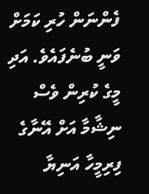ފެންނަން ހުރި ކަމަށް ވަނީ ބުނެފައެވެ. އަދި މީގެ ކުރިން ވެސް ނިޝާމާ އަށް އޭނާގެ ފިރިމީހާ އަނިޔާ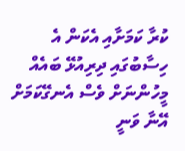ކުރާ ކަމަށާއި އެކަން އެ ހިސާބުގައި ދިރިއުޅޭ ބައެއް މީހުންނަށް ވެސް އެނގޭކަމަށް އޭނާ ވަނީ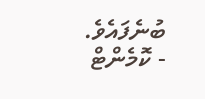ބުނެފައެވެ.
- ކޮމެންޓް